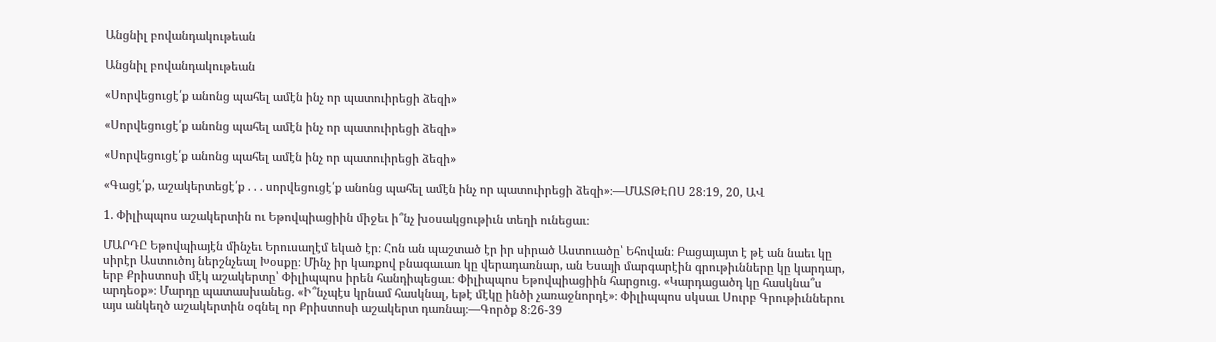Անցնիլ բովանդակութեան

Անցնիլ բովանդակութեան

«Սորվեցուցէ՛ք անոնց պահել ամէն ինչ որ պատուիրեցի ձեզի»

«Սորվեցուցէ՛ք անոնց պահել ամէն ինչ որ պատուիրեցի ձեզի»

«Սորվեցուցէ՛ք անոնց պահել ամէն ինչ որ պատուիրեցի ձեզի»

«Գացէ՛ք, աշակերտեցէ՛ք . . . սորվեցուցէ՛ք անոնց պահել ամէն ինչ որ պատուիրեցի ձեզի»։—ՄԱՏԹԷՈՍ 28։19, 20, ԱՎ

1. Փիլիպպոս աշակերտին ու Եթովպիացիին միջեւ ի՞նչ խօսակցութիւն տեղի ունեցաւ։

ՄԱՐԴԸ Եթովպիայէն մինչեւ Երուսաղէմ եկած էր։ Հոն ան պաշտած էր իր սիրած Աստուածը՝ Եհովան։ Բացայայտ է թէ ան նաեւ կը սիրէր Աստուծոյ ներշնչեալ Խօսքը։ Մինչ իր կառքով բնագաւառ կը վերադառնար, ան Եսայի մարգարէին գրութիւնները կը կարդար, երբ Քրիստոսի մէկ աշակերտը՝ Փիլիպպոս իրեն հանդիպեցաւ։ Փիլիպպոս Եթովպիացիին հարցուց. «Կարդացածդ կը հասկնա՞ս արդեօք»։ Մարդը պատասխանեց. «Ի՞նչպէս կրնամ հասկնալ, եթէ մէկը ինծի չառաջնորդէ»։ Փիլիպպոս սկսաւ Սուրբ Գրութիւններու այս անկեղծ աշակերտին օգնել որ Քրիստոսի աշակերտ դառնայ։—Գործք 8։26-39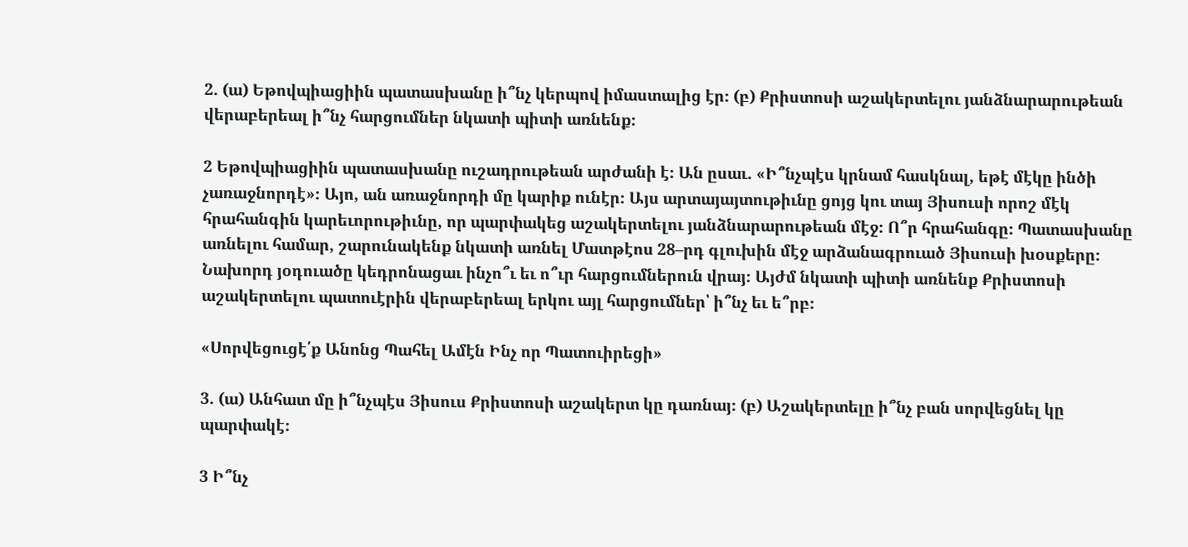2. (ա) Եթովպիացիին պատասխանը ի՞նչ կերպով իմաստալից էր։ (բ) Քրիստոսի աշակերտելու յանձնարարութեան վերաբերեալ ի՞նչ հարցումներ նկատի պիտի առնենք։

2 Եթովպիացիին պատասխանը ուշադրութեան արժանի է։ Ան ըսաւ. «Ի՞նչպէս կրնամ հասկնալ, եթէ մէկը ինծի չառաջնորդէ»։ Այո, ան առաջնորդի մը կարիք ունէր։ Այս արտայայտութիւնը ցոյց կու տայ Յիսուսի որոշ մէկ հրահանգին կարեւորութիւնը, որ պարփակեց աշակերտելու յանձնարարութեան մէջ։ Ո՞ր հրահանգը։ Պատասխանը առնելու համար, շարունակենք նկատի առնել Մատթէոս 28–րդ գլուխին մէջ արձանագրուած Յիսուսի խօսքերը։ Նախորդ յօդուածը կեդրոնացաւ ինչո՞ւ եւ ո՞ւր հարցումներուն վրայ։ Այժմ նկատի պիտի առնենք Քրիստոսի աշակերտելու պատուէրին վերաբերեալ երկու այլ հարցումներ՝ ի՞նչ եւ ե՞րբ։

«Սորվեցուցէ՛ք Անոնց Պահել Ամէն Ինչ որ Պատուիրեցի»

3. (ա) Անհատ մը ի՞նչպէս Յիսուս Քրիստոսի աշակերտ կը դառնայ։ (բ) Աշակերտելը ի՞նչ բան սորվեցնել կը պարփակէ։

3 Ի՞նչ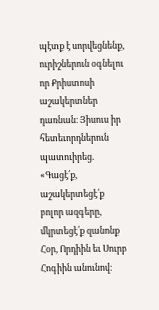պէտք է սորվեցնենք, ուրիշներուն օգնելու որ Քրիստոսի աշակերտներ դառնան։ Յիսուս իր հետեւորդներուն պատուիրեց. «Գացէ՛ք, աշակերտեցէ՛ք բոլոր ազգերը, մկրտեցէ՛ք զանոնք Հօր, Որդիին եւ Սուրբ Հոգիին անունով։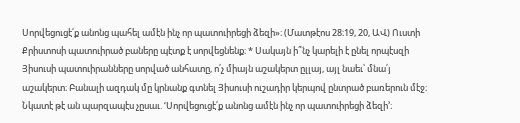Սորվեցուցէ՛ք անոնց պահել ամէն ինչ որ պատուիրեցի ձեզի»։ (Մատթէոս 28։19, 20, ԱՎ) Ուստի Քրիստոսի պատուիրած բաները պէտք է սորվեցնենք։ * Սակայն ի՞նչ կարելի է ընել որպէսզի Յիսուսի պատուիրանները սորված անհատը, ո՛չ միայն աշակերտ ըլլայ, այլ նաեւ՝ մնա՛յ աշակերտ։ Բանալի ազդակ մը կրնանք գտնել Յիսուսի ուշադիր կերպով ընտրած բառերուն մէջ։ Նկատէ թէ ան պարզապէս չըսաւ. ‘Սորվեցուցէ՛ք անոնց ամէն ինչ որ պատուիրեցի ձեզի’։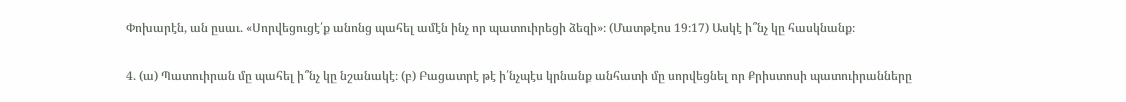Փոխարէն, ան ըսաւ. «Սորվեցուցէ՛ք անոնց պահել ամէն ինչ որ պատուիրեցի ձեզի»։ (Մատթէոս 19։17) Ասկէ ի՞նչ կը հասկնանք։

4. (ա) Պատուիրան մը պահել ի՞նչ կը նշանակէ։ (բ) Բացատրէ թէ ի՛նչպէս կրնանք անհատի մը սորվեցնել որ Քրիստոսի պատուիրանները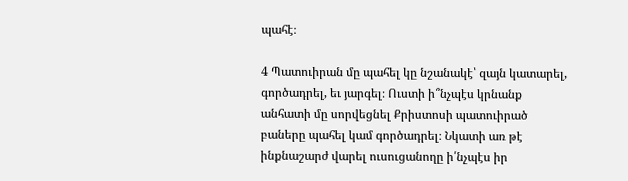պահէ։

4 Պատուիրան մը պահել կը նշանակէ՝ զայն կատարել, գործադրել, եւ յարգել։ Ուստի ի՞նչպէս կրնանք անհատի մը սորվեցնել Քրիստոսի պատուիրած բաները պահել կամ գործադրել։ Նկատի առ թէ ինքնաշարժ վարել ուսուցանողը ի՛նչպէս իր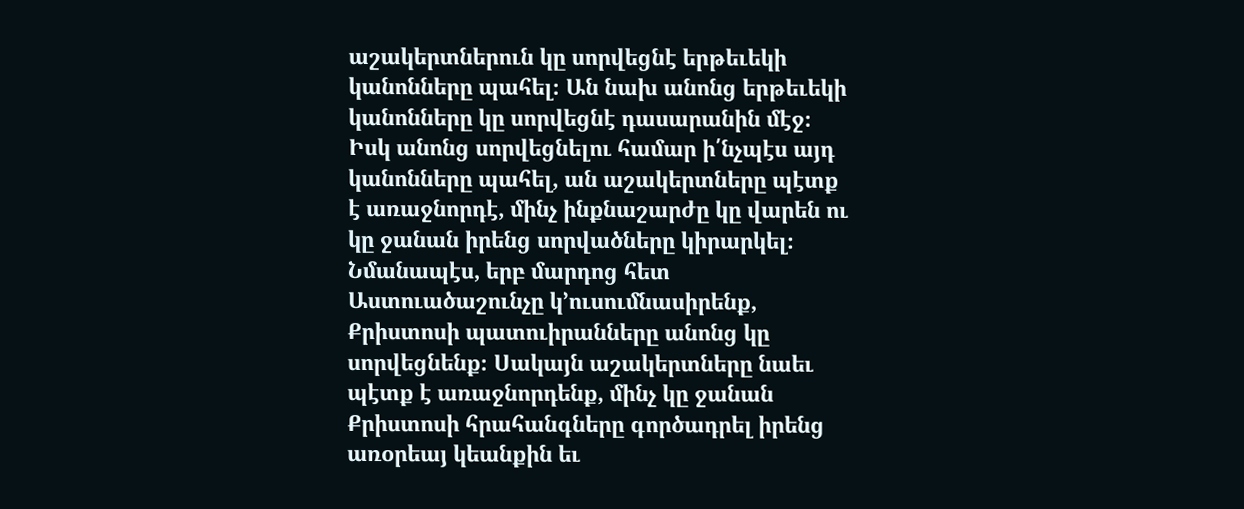աշակերտներուն կը սորվեցնէ երթեւեկի կանոնները պահել։ Ան նախ անոնց երթեւեկի կանոնները կը սորվեցնէ դասարանին մէջ։ Իսկ անոնց սորվեցնելու համար ի՛նչպէս այդ կանոնները պահել, ան աշակերտները պէտք է առաջնորդէ, մինչ ինքնաշարժը կը վարեն ու կը ջանան իրենց սորվածները կիրարկել։ Նմանապէս, երբ մարդոց հետ Աստուածաշունչը կ’ուսումնասիրենք, Քրիստոսի պատուիրանները անոնց կը սորվեցնենք։ Սակայն աշակերտները նաեւ պէտք է առաջնորդենք, մինչ կը ջանան Քրիստոսի հրահանգները գործադրել իրենց առօրեայ կեանքին եւ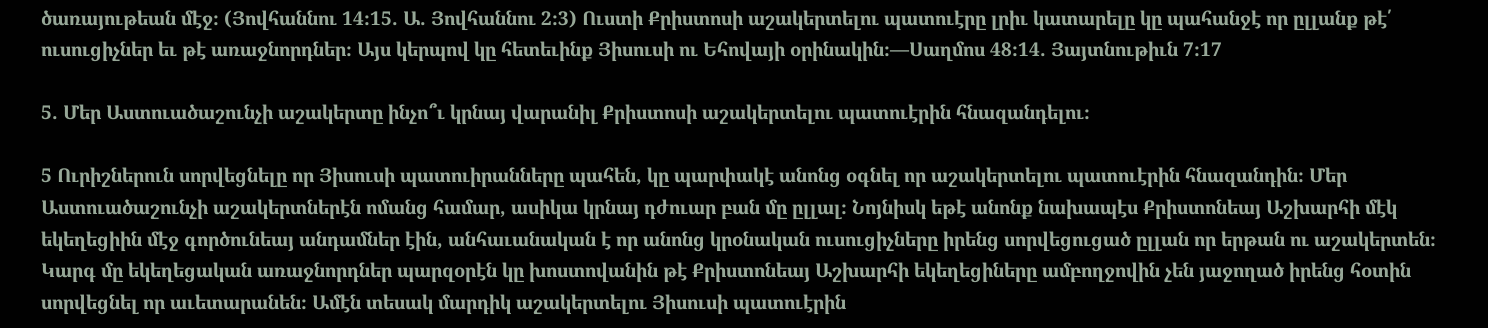ծառայութեան մէջ։ (Յովհաննու 14։15. Ա. Յովհաննու 2։3) Ուստի Քրիստոսի աշակերտելու պատուէրը լրիւ կատարելը կը պահանջէ որ ըլլանք թէ՛ ուսուցիչներ եւ թէ առաջնորդներ։ Այս կերպով կը հետեւինք Յիսուսի ու Եհովայի օրինակին։—Սաղմոս 48։14. Յայտնութիւն 7։17

5. Մեր Աստուածաշունչի աշակերտը ինչո՞ւ կրնայ վարանիլ Քրիստոսի աշակերտելու պատուէրին հնազանդելու։

5 Ուրիշներուն սորվեցնելը որ Յիսուսի պատուիրանները պահեն, կը պարփակէ անոնց օգնել որ աշակերտելու պատուէրին հնազանդին։ Մեր Աստուածաշունչի աշակերտներէն ոմանց համար, ասիկա կրնայ դժուար բան մը ըլլալ։ Նոյնիսկ եթէ անոնք նախապէս Քրիստոնեայ Աշխարհի մէկ եկեղեցիին մէջ գործունեայ անդամներ էին, անհաւանական է որ անոնց կրօնական ուսուցիչները իրենց սորվեցուցած ըլլան որ երթան ու աշակերտեն։ Կարգ մը եկեղեցական առաջնորդներ պարզօրէն կը խոստովանին թէ Քրիստոնեայ Աշխարհի եկեղեցիները ամբողջովին չեն յաջողած իրենց հօտին սորվեցնել որ աւետարանեն։ Ամէն տեսակ մարդիկ աշակերտելու Յիսուսի պատուէրին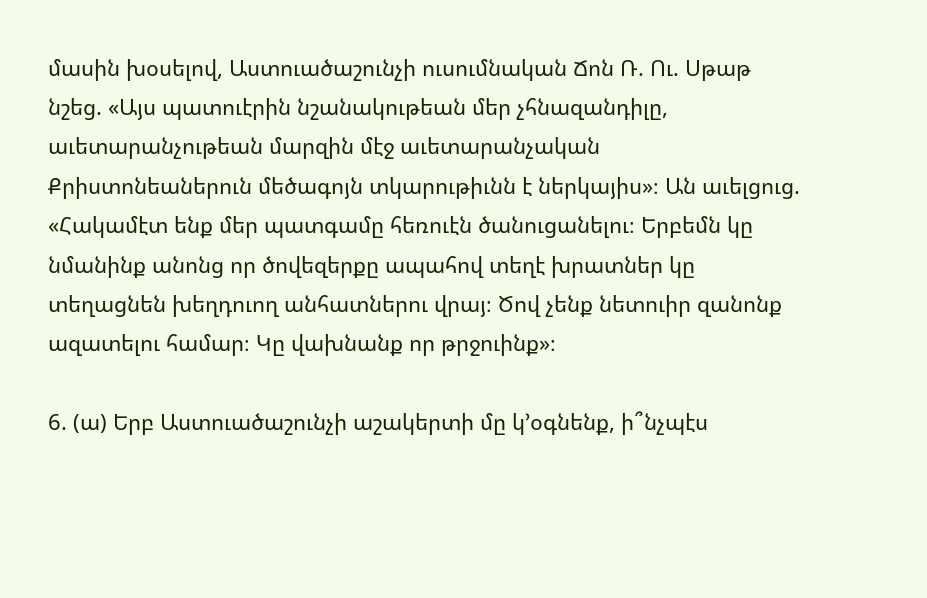մասին խօսելով, Աստուածաշունչի ուսումնական Ճոն Ռ. Ու. Սթաթ նշեց. «Այս պատուէրին նշանակութեան մեր չհնազանդիլը, աւետարանչութեան մարզին մէջ աւետարանչական Քրիստոնեաներուն մեծագոյն տկարութիւնն է ներկայիս»։ Ան աւելցուց. «Հակամէտ ենք մեր պատգամը հեռուէն ծանուցանելու։ Երբեմն կը նմանինք անոնց որ ծովեզերքը ապահով տեղէ խրատներ կը տեղացնեն խեղդուող անհատներու վրայ։ Ծով չենք նետուիր զանոնք ազատելու համար։ Կը վախնանք որ թրջուինք»։

6. (ա) Երբ Աստուածաշունչի աշակերտի մը կ’օգնենք, ի՞նչպէս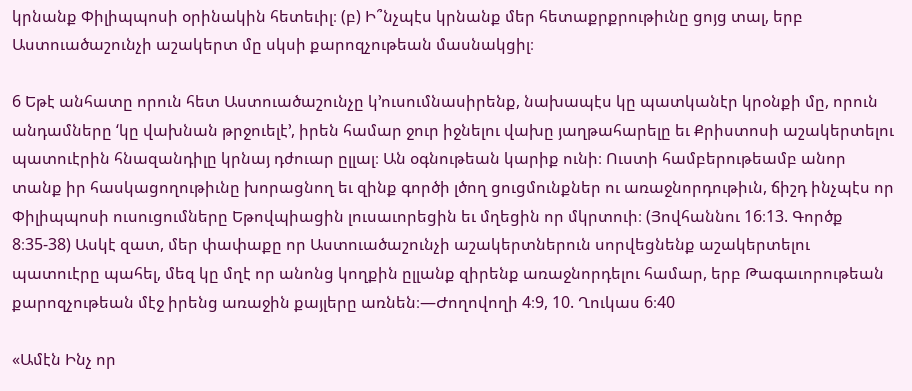կրնանք Փիլիպպոսի օրինակին հետեւիլ։ (բ) Ի՞նչպէս կրնանք մեր հետաքրքրութիւնը ցոյց տալ, երբ Աստուածաշունչի աշակերտ մը սկսի քարոզչութեան մասնակցիլ։

6 Եթէ անհատը որուն հետ Աստուածաշունչը կ’ուսումնասիրենք, նախապէս կը պատկանէր կրօնքի մը, որուն անդամները ‘կը վախնան թրջուելէ’, իրեն համար ջուր իջնելու վախը յաղթահարելը եւ Քրիստոսի աշակերտելու պատուէրին հնազանդիլը կրնայ դժուար ըլլալ։ Ան օգնութեան կարիք ունի։ Ուստի համբերութեամբ անոր տանք իր հասկացողութիւնը խորացնող եւ զինք գործի լծող ցուցմունքներ ու առաջնորդութիւն, ճիշդ ինչպէս որ Փիլիպպոսի ուսուցումները Եթովպիացին լուսաւորեցին եւ մղեցին որ մկրտուի։ (Յովհաննու 16։13. Գործք 8։35-38) Ասկէ զատ, մեր փափաքը որ Աստուածաշունչի աշակերտներուն սորվեցնենք աշակերտելու պատուէրը պահել, մեզ կը մղէ որ անոնց կողքին ըլլանք զիրենք առաջնորդելու համար, երբ Թագաւորութեան քարոզչութեան մէջ իրենց առաջին քայլերը առնեն։—Ժողովողի 4։9, 10. Ղուկաս 6։40

«Ամէն Ինչ որ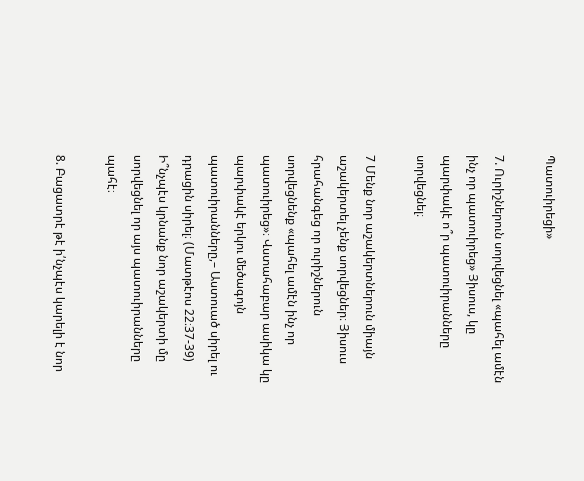Պատուիրեցի»

7. Ուրիշներուն սորվեցնել «պահել ամէն ինչ որ պատուիրեց» Յիսուս, կը պարփակէ ո՞ր պատուիրանները սորվեցնել։

7 Մենք նոր աշակերտներուն միայն աշակերտել չենք սորվեցներ։ Յիսուս հրահանգեց որ ուրիշներուն սորվեցնենք «պահել ամէն ինչ որ պատուիրեց»։ Վստահաբար ասիկա կը պարփակէ երկու մեծագոյն պատուիրանները,– Աստուած սիրել ու դրացին սիրել։ (Մատթէոս 22։37-39) Ի՞նչպէս կրնանք նոր աշակերտի մը սորվեցնել որ այս պատուիրանները պահէ։

8. Բացատրէ թէ ի՛նչպէս կարելի է նոր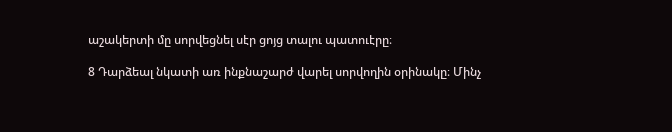աշակերտի մը սորվեցնել սէր ցոյց տալու պատուէրը։

8 Դարձեալ նկատի առ ինքնաշարժ վարել սորվողին օրինակը։ Մինչ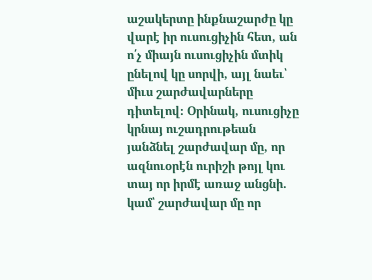աշակերտը ինքնաշարժը կը վարէ իր ուսուցիչին հետ, ան ո՛չ միայն ուսուցիչին մտիկ ընելով կը սորվի, այլ նաեւ՝ միւս շարժավարները դիտելով։ Օրինակ, ուսուցիչը կրնայ ուշադրութեան յանձնել շարժավար մը, որ ազնուօրէն ուրիշի թոյլ կու տայ որ իրմէ առաջ անցնի. կամ՝ շարժավար մը որ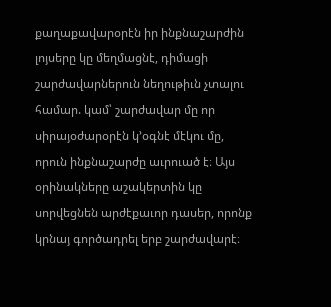քաղաքավարօրէն իր ինքնաշարժին լոյսերը կը մեղմացնէ, դիմացի շարժավարներուն նեղութիւն չտալու համար. կամ՝ շարժավար մը որ սիրայօժարօրէն կ’օգնէ մէկու մը, որուն ինքնաշարժը աւրուած է։ Այս օրինակները աշակերտին կը սորվեցնեն արժէքաւոր դասեր, որոնք կրնայ գործադրել երբ շարժավարէ։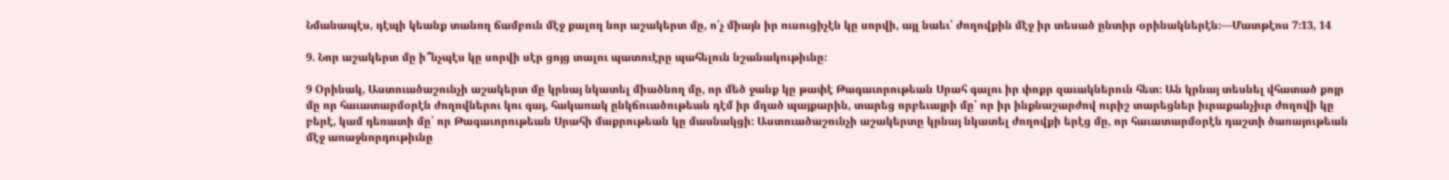Նմանապէս, դէպի կեանք տանող ճամբուն մէջ քալող նոր աշակերտ մը, ո՛չ միայն իր ուսուցիչէն կը սորվի, այլ նաեւ՝ ժողովքին մէջ իր տեսած ընտիր օրինակներէն։—Մատթէոս 7։13, 14

9. Նոր աշակերտ մը ի՞նչպէս կը սորվի սէր ցոյց տալու պատուէրը պահելուն նշանակութիւնը։

9 Օրինակ, Աստուածաշունչի աշակերտ մը կրնայ նկատել միածնող մը, որ մեծ ջանք կը թափէ Թագաւորութեան Սրահ գալու իր փոքր զաւակներուն հետ։ Ան կրնայ տեսնել վհատած քոյր մը որ հաւատարմօրէն ժողովներու կու գայ, հակառակ ընկճուածութեան դէմ իր մղած պայքարին, տարեց որբեւայրի մը՝ որ իր ինքնաշարժով ուրիշ տարեցներ իւրաքանչիւր ժողովի կը բերէ, կամ դեռատի մը՝ որ Թագաւորութեան Սրահի մաքրութեան կը մասնակցի։ Աստուածաշունչի աշակերտը կրնայ նկատել ժողովքի երէց մը, որ հաւատարմօրէն դաշտի ծառայութեան մէջ առաջնորդութիւնը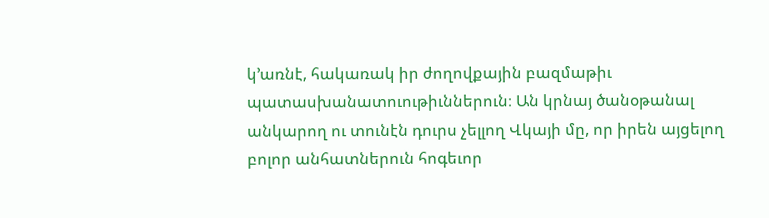կ’առնէ, հակառակ իր ժողովքային բազմաթիւ պատասխանատուութիւններուն։ Ան կրնայ ծանօթանալ անկարող ու տունէն դուրս չելլող Վկայի մը, որ իրեն այցելող բոլոր անհատներուն հոգեւոր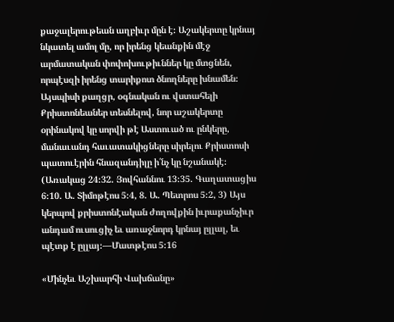քաջալերութեան աղբիւր մըն է։ Աշակերտը կրնայ նկատել ամոլ մը, որ իրենց կեանքին մէջ արմատական փոփոխութիւններ կը մտցնեն, որպէսզի իրենց տարիքոտ ծնողները խնամեն։ Այսպիսի քաղցր, օգնական ու վստահելի Քրիստոնեաներ տեսնելով, նոր աշակերտը օրինակով կը սորվի թէ Աստուած ու ընկերը, մանաւանդ հաւատակիցները սիրելու Քրիստոսի պատուէրին հնազանդիլը ի՛նչ կը նշանակէ։ (Առակաց 24։32. Յովհաննու 13։35. Գաղատացիս 6։10. Ա. Տիմոթէոս 5։4, 8. Ա. Պետրոս 5։2, 3) Այս կերպով քրիստոնէական ժողովքին իւրաքանչիւր անդամ ուսուցիչ եւ առաջնորդ կրնայ ըլլալ, եւ պէտք է ըլլայ։—Մատթէոս 5։16

«Մինչեւ Աշխարհի Վախճանը»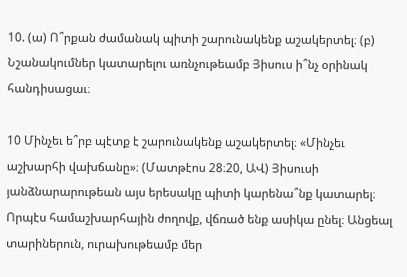10. (ա) Ո՞րքան ժամանակ պիտի շարունակենք աշակերտել։ (բ) Նշանակումներ կատարելու առնչութեամբ Յիսուս ի՞նչ օրինակ հանդիսացաւ։

10 Մինչեւ ե՞րբ պէտք է շարունակենք աշակերտել։ «Մինչեւ աշխարհի վախճանը»։ (Մատթէոս 28։20, ԱՎ) Յիսուսի յանձնարարութեան այս երեսակը պիտի կարենա՞նք կատարել։ Որպէս համաշխարհային ժողովք, վճռած ենք ասիկա ընել։ Անցեալ տարիներուն, ուրախութեամբ մեր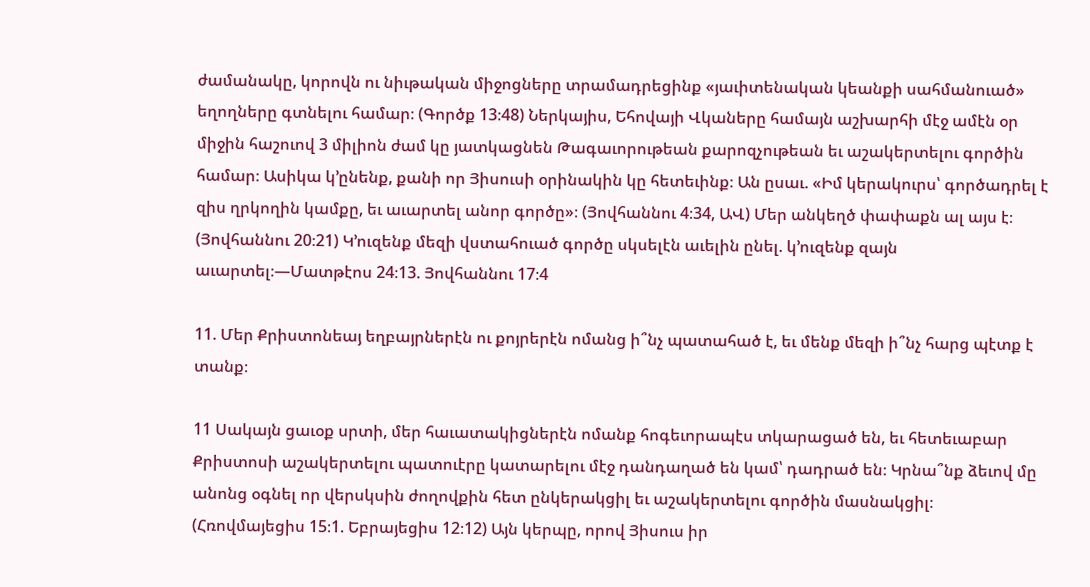ժամանակը, կորովն ու նիւթական միջոցները տրամադրեցինք «յաւիտենական կեանքի սահմանուած» եղողները գտնելու համար։ (Գործք 13։48) Ներկայիս, Եհովայի Վկաները համայն աշխարհի մէջ ամէն օր միջին հաշուով 3 միլիոն ժամ կը յատկացնեն Թագաւորութեան քարոզչութեան եւ աշակերտելու գործին համար։ Ասիկա կ’ընենք, քանի որ Յիսուսի օրինակին կը հետեւինք։ Ան ըսաւ. «Իմ կերակուրս՝ գործադրել է զիս ղրկողին կամքը, եւ աւարտել անոր գործը»։ (Յովհաննու 4։34, ԱՎ) Մեր անկեղծ փափաքն ալ այս է։ (Յովհաննու 20։21) Կ’ուզենք մեզի վստահուած գործը սկսելէն աւելին ընել. կ’ուզենք զայն աւարտել։—Մատթէոս 24։13. Յովհաննու 17։4

11. Մեր Քրիստոնեայ եղբայրներէն ու քոյրերէն ոմանց ի՞նչ պատահած է, եւ մենք մեզի ի՞նչ հարց պէտք է տանք։

11 Սակայն ցաւօք սրտի, մեր հաւատակիցներէն ոմանք հոգեւորապէս տկարացած են, եւ հետեւաբար Քրիստոսի աշակերտելու պատուէրը կատարելու մէջ դանդաղած են կամ՝ դադրած են։ Կրնա՞նք ձեւով մը անոնց օգնել որ վերսկսին ժողովքին հետ ընկերակցիլ եւ աշակերտելու գործին մասնակցիլ։ (Հռովմայեցիս 15։1. Եբրայեցիս 12։12) Այն կերպը, որով Յիսուս իր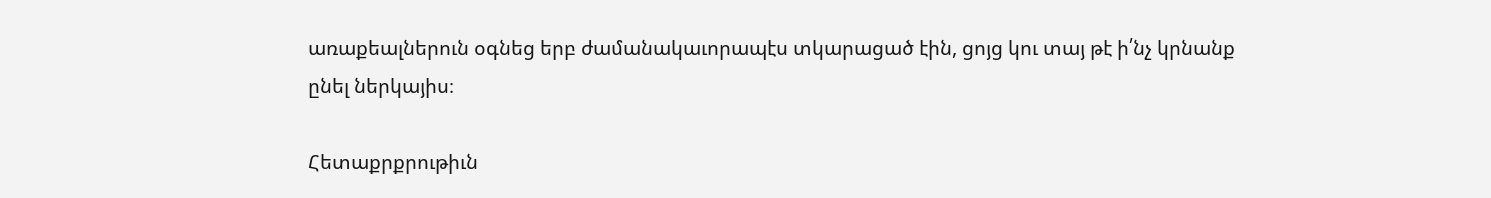առաքեալներուն օգնեց երբ ժամանակաւորապէս տկարացած էին, ցոյց կու տայ թէ ի՛նչ կրնանք ընել ներկայիս։

Հետաքրքրութիւն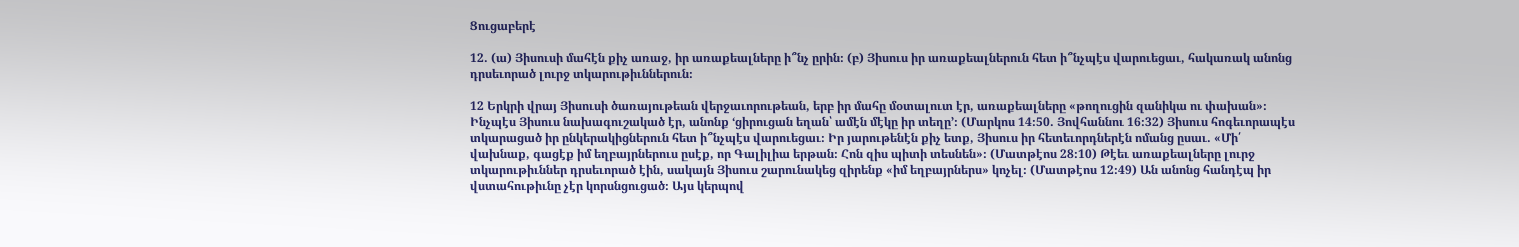Ցուցաբերէ

12. (ա) Յիսուսի մահէն քիչ առաջ, իր առաքեալները ի՞նչ ըրին։ (բ) Յիսուս իր առաքեալներուն հետ ի՞նչպէս վարուեցաւ, հակառակ անոնց դրսեւորած լուրջ տկարութիւններուն։

12 Երկրի վրայ Յիսուսի ծառայութեան վերջաւորութեան, երբ իր մահը մօտալուտ էր, առաքեալները «թողուցին զանիկա ու փախան»։ Ինչպէս Յիսուս նախագուշակած էր, անոնք ‘ցիրուցան եղան՝ ամէն մէկը իր տեղը’։ (Մարկոս 14։50. Յովհաննու 16։32) Յիսուս հոգեւորապէս տկարացած իր ընկերակիցներուն հետ ի՞նչպէս վարուեցաւ։ Իր յարութենէն քիչ ետք, Յիսուս իր հետեւորդներէն ոմանց ըսաւ. «Մի՛ վախնաք, գացէք իմ եղբայրներուս ըսէք, որ Գալիլիա երթան։ Հոն զիս պիտի տեսնեն»։ (Մատթէոս 28։10) Թէեւ առաքեալները լուրջ տկարութիւններ դրսեւորած էին, սակայն Յիսուս շարունակեց զիրենք «իմ եղբայրներս» կոչել։ (Մատթէոս 12։49) Ան անոնց հանդէպ իր վստահութիւնը չէր կորսնցուցած։ Այս կերպով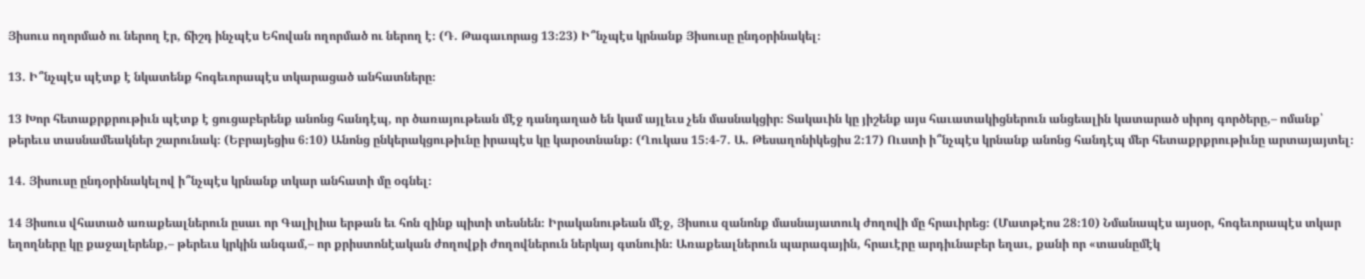Յիսուս ողորմած ու ներող էր, ճիշդ ինչպէս Եհովան ողորմած ու ներող է։ (Դ. Թագաւորաց 13։23) Ի՞նչպէս կրնանք Յիսուսը ընդօրինակել։

13. Ի՞նչպէս պէտք է նկատենք հոգեւորապէս տկարացած անհատները։

13 Խոր հետաքրքրութիւն պէտք է ցուցաբերենք անոնց հանդէպ, որ ծառայութեան մէջ դանդաղած են կամ այլեւս չեն մասնակցիր։ Տակաւին կը յիշենք այս հաւատակիցներուն անցեալին կատարած սիրոյ գործերը,– ոմանք՝ թերեւս տասնամեակներ շարունակ։ (Եբրայեցիս 6։10) Անոնց ընկերակցութիւնը իրապէս կը կարօտնանք։ (Ղուկաս 15։4-7. Ա. Թեսաղոնիկեցիս 2։17) Ուստի ի՞նչպէս կրնանք անոնց հանդէպ մեր հետաքրքրութիւնը արտայայտել։

14. Յիսուսը ընդօրինակելով ի՞նչպէս կրնանք տկար անհատի մը օգնել։

14 Յիսուս վհատած առաքեալներուն ըսաւ որ Գալիլիա երթան եւ հոն զինք պիտի տեսնեն։ Իրականութեան մէջ, Յիսուս զանոնք մասնայատուկ ժողովի մը հրաւիրեց։ (Մատթէոս 28։10) Նմանապէս այսօր, հոգեւորապէս տկար եղողները կը քաջալերենք,– թերեւս կրկին անգամ,– որ քրիստոնէական ժողովքի ժողովներուն ներկայ գտնուին։ Առաքեալներուն պարագային, հրաւէրը արդիւնաբեր եղաւ, քանի որ «տասնըմէկ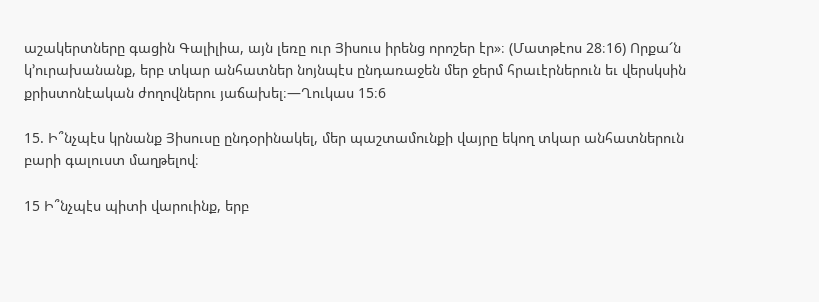աշակերտները գացին Գալիլիա, այն լեռը ուր Յիսուս իրենց որոշեր էր»։ (Մատթէոս 28։16) Որքա՜ն կ’ուրախանանք, երբ տկար անհատներ նոյնպէս ընդառաջեն մեր ջերմ հրաւէրներուն եւ վերսկսին քրիստոնէական ժողովներու յաճախել։—Ղուկաս 15։6

15. Ի՞նչպէս կրնանք Յիսուսը ընդօրինակել, մեր պաշտամունքի վայրը եկող տկար անհատներուն բարի գալուստ մաղթելով։

15 Ի՞նչպէս պիտի վարուինք, երբ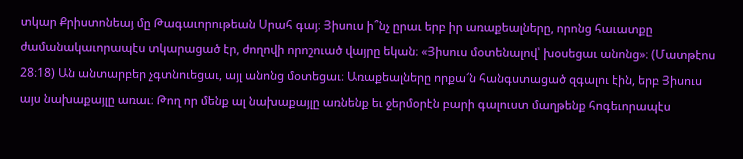տկար Քրիստոնեայ մը Թագաւորութեան Սրահ գայ։ Յիսուս ի՞նչ ըրաւ երբ իր առաքեալները, որոնց հաւատքը ժամանակաւորապէս տկարացած էր, ժողովի որոշուած վայրը եկան։ «Յիսուս մօտենալով՝ խօսեցաւ անոնց»։ (Մատթէոս 28։18) Ան անտարբեր չգտնուեցաւ, այլ անոնց մօտեցաւ։ Առաքեալները որքա՜ն հանգստացած զգալու էին, երբ Յիսուս այս նախաքայլը առաւ։ Թող որ մենք ալ նախաքայլը առնենք եւ ջերմօրէն բարի գալուստ մաղթենք հոգեւորապէս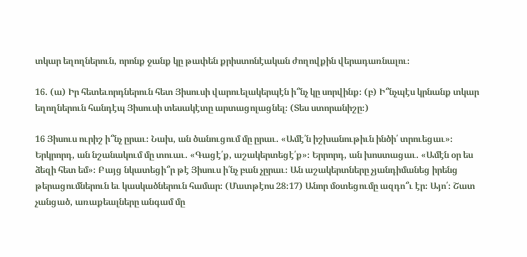տկար եղողներուն, որոնք ջանք կը թափեն քրիստոնէական ժողովքին վերադառնալու։

16. (ա) Իր հետեւորդներուն հետ Յիսուսի վարուելակերպէն ի՞նչ կը սորվինք։ (բ) Ի՞նչպէս կրնանք տկար եղողներուն հանդէպ Յիսուսի տեսակէտը արտացոլացնել։ (Տես ստորանիշը։)

16 Յիսուս ուրիշ ի՞նչ ըրաւ։ Նախ, ան ծանուցում մը ըրաւ. «Ամէ՛ն իշխանութիւն ինծի՛ տրուեցաւ»։ Երկրորդ, ան նշանակում մը տուաւ. «Գացէ՛ք, աշակերտեցէ՛ք»։ Երրորդ, ան խոստացաւ. «Ամէն օր ես ձեզի հետ եմ»։ Բայց նկատեցի՞ր թէ Յիսուս ի՛նչ բան չըրաւ։ Ան աշակերտները չյանդիմանեց իրենց թերացումներուն եւ կասկածներուն համար։ (Մատթէոս 28։17) Անոր մօտեցումը ազդո՞ւ էր։ Այո՛։ Շատ չանցած, առաքեալները անգամ մը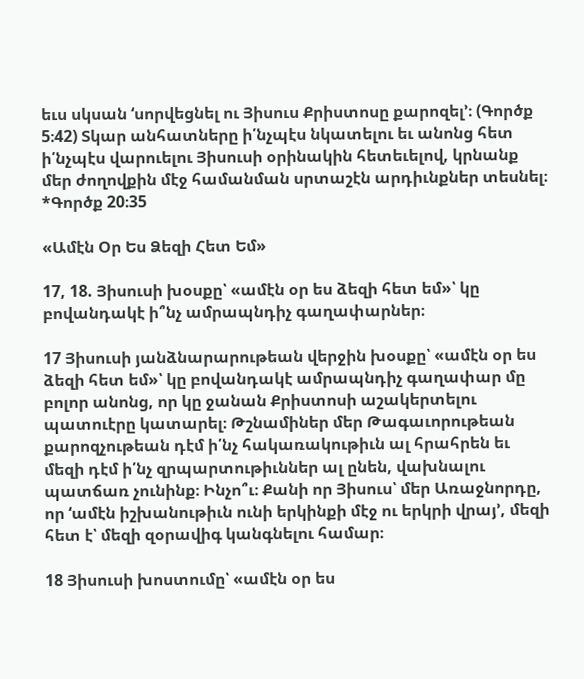եւս սկսան ‘սորվեցնել ու Յիսուս Քրիստոսը քարոզել’։ (Գործք 5։42) Տկար անհատները ի՛նչպէս նկատելու եւ անոնց հետ ի՛նչպէս վարուելու Յիսուսի օրինակին հետեւելով, կրնանք մեր ժողովքին մէջ համանման սրտաշէն արդիւնքներ տեսնել։ *Գործք 20։35

«Ամէն Օր Ես Ձեզի Հետ Եմ»

17, 18. Յիսուսի խօսքը՝ «ամէն օր ես ձեզի հետ եմ»՝ կը բովանդակէ ի՞նչ ամրապնդիչ գաղափարներ։

17 Յիսուսի յանձնարարութեան վերջին խօսքը՝ «ամէն օր ես ձեզի հետ եմ»՝ կը բովանդակէ ամրապնդիչ գաղափար մը բոլոր անոնց, որ կը ջանան Քրիստոսի աշակերտելու պատուէրը կատարել։ Թշնամիներ մեր Թագաւորութեան քարոզչութեան դէմ ի՛նչ հակառակութիւն ալ հրահրեն եւ մեզի դէմ ի՛նչ զրպարտութիւններ ալ ընեն, վախնալու պատճառ չունինք։ Ինչո՞ւ։ Քանի որ Յիսուս՝ մեր Առաջնորդը, որ ‘ամէն իշխանութիւն ունի երկինքի մէջ ու երկրի վրայ’, մեզի հետ է՝ մեզի զօրավիգ կանգնելու համար։

18 Յիսուսի խոստումը՝ «ամէն օր ես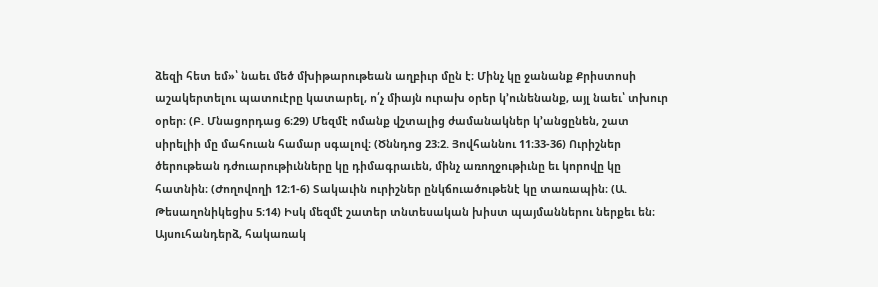ձեզի հետ եմ»՝ նաեւ մեծ մխիթարութեան աղբիւր մըն է։ Մինչ կը ջանանք Քրիստոսի աշակերտելու պատուէրը կատարել, ո՛չ միայն ուրախ օրեր կ’ունենանք, այլ նաեւ՝ տխուր օրեր։ (Բ. Մնացորդաց 6։29) Մեզմէ ոմանք վշտալից ժամանակներ կ’անցընեն, շատ սիրելիի մը մահուան համար սգալով։ (Ծննդոց 23։2. Յովհաննու 11։33-36) Ուրիշներ ծերութեան դժուարութիւնները կը դիմագրաւեն, մինչ առողջութիւնը եւ կորովը կը հատնին։ (Ժողովողի 12։1-6) Տակաւին ուրիշներ ընկճուածութենէ կը տառապին։ (Ա. Թեսաղոնիկեցիս 5։14) Իսկ մեզմէ շատեր տնտեսական խիստ պայմաններու ներքեւ են։ Այսուհանդերձ, հակառակ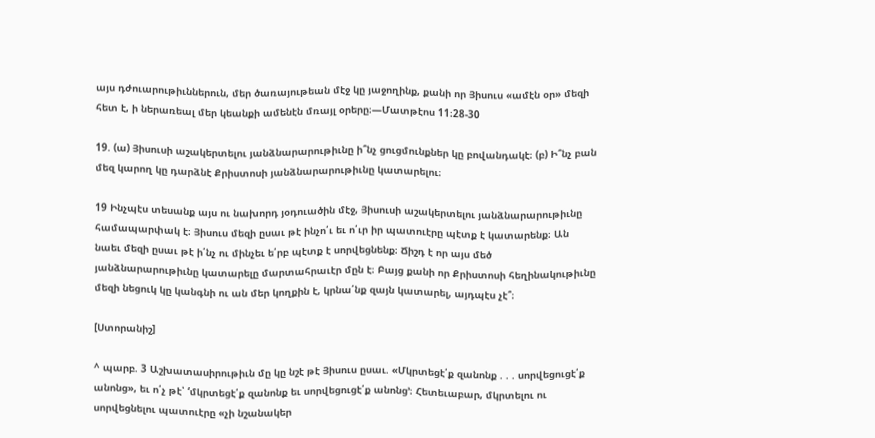այս դժուարութիւններուն, մեր ծառայութեան մէջ կը յաջողինք, քանի որ Յիսուս «ամէն օր» մեզի հետ է, ի ներառեալ մեր կեանքի ամենէն մռայլ օրերը։—Մատթէոս 11։28-30

19. (ա) Յիսուսի աշակերտելու յանձնարարութիւնը ի՞նչ ցուցմունքներ կը բովանդակէ։ (բ) Ի՞նչ բան մեզ կարող կը դարձնէ Քրիստոսի յանձնարարութիւնը կատարելու։

19 Ինչպէս տեսանք այս ու նախորդ յօդուածին մէջ, Յիսուսի աշակերտելու յանձնարարութիւնը համապարփակ է։ Յիսուս մեզի ըսաւ թէ ինչո՛ւ եւ ո՛ւր իր պատուէրը պէտք է կատարենք։ Ան նաեւ մեզի ըսաւ թէ ի՛նչ ու մինչեւ ե՛րբ պէտք է սորվեցնենք։ Ճիշդ է որ այս մեծ յանձնարարութիւնը կատարելը մարտահրաւէր մըն է։ Բայց քանի որ Քրիստոսի հեղինակութիւնը մեզի նեցուկ կը կանգնի ու ան մեր կողքին է, կրնա՛նք զայն կատարել, այդպէս չէ՞։

[Ստորանիշ]

^ պարբ. 3 Աշխատասիրութիւն մը կը նշէ թէ Յիսուս ըսաւ. «Մկրտեցէ՛ք զանոնք . . . սորվեցուցէ՛ք անոնց», եւ ո՛չ թէ՝ ‘մկրտեցէ՛ք զանոնք եւ սորվեցուցէ՛ք անոնց’։ Հետեւաբար, մկրտելու ու սորվեցնելու պատուէրը «չի նշանակեր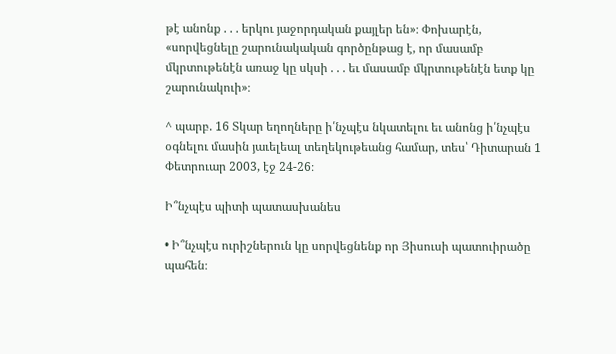թէ անոնք . . . երկու յաջորդական քայլեր են»։ Փոխարէն, «սորվեցնելը շարունակական գործընթաց է, որ մասամբ մկրտութենէն առաջ կը սկսի . . . եւ մասամբ մկրտութենէն ետք կը շարունակուի»։

^ պարբ. 16 Տկար եղողները ի՛նչպէս նկատելու եւ անոնց ի՛նչպէս օգնելու մասին յաւելեալ տեղեկութեանց համար, տես՝ Դիտարան 1 Փետրուար 2003, էջ 24-26։

Ի՞նչպէս պիտի պատասխանես

• Ի՞նչպէս ուրիշներուն կը սորվեցնենք որ Յիսուսի պատուիրածը պահեն։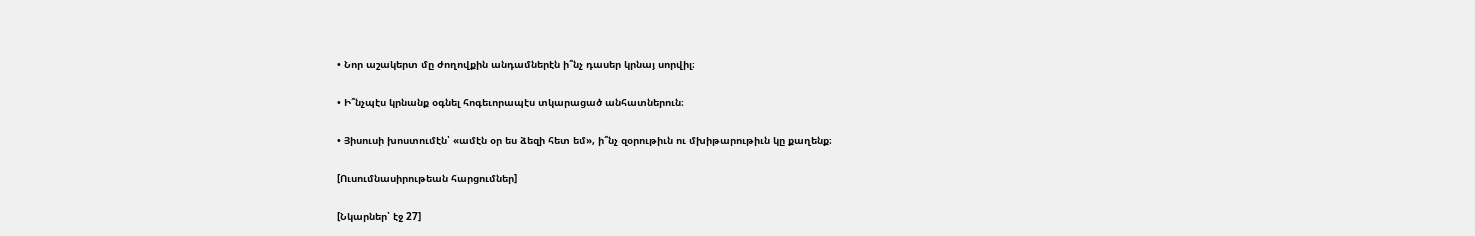• Նոր աշակերտ մը ժողովքին անդամներէն ի՞նչ դասեր կրնայ սորվիլ։

• Ի՞նչպէս կրնանք օգնել հոգեւորապէս տկարացած անհատներուն։

• Յիսուսի խոստումէն՝ «ամէն օր ես ձեզի հետ եմ», ի՞նչ զօրութիւն ու մխիթարութիւն կը քաղենք։

[Ուսումնասիրութեան հարցումներ]

[Նկարներ՝ էջ 27]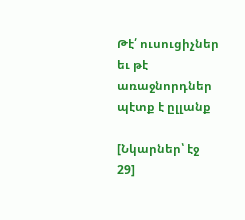Թէ՛ ուսուցիչներ եւ թէ առաջնորդներ պէտք է ըլլանք

[Նկարներ՝ էջ 29]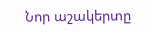Նոր աշակերտը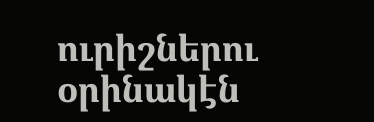ուրիշներու օրինակէն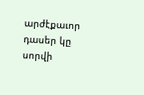արժէքաւոր դասեր կը սորվի